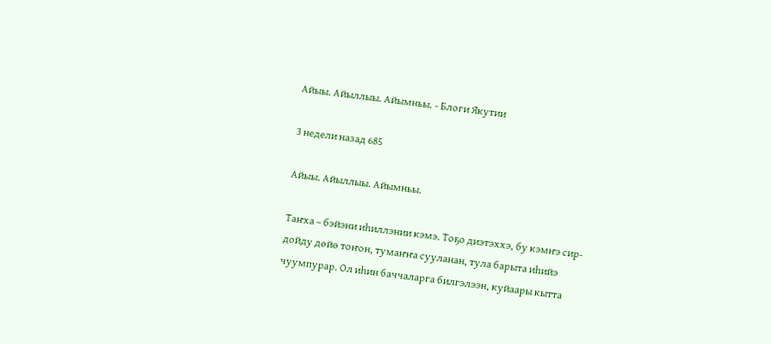Айыы. Айыллыы. Айымньы. - Блоги Якутии

3 недели назад 685

Айыы. Айыллыы. Айымньы.

Таҥха – бэйэни иһиллэнии кэмэ. Тоҕо диэтэххэ, бу кэмҥэ сир-дойду дөйө тоҥон, тумаҥҥа сууланан, тула барыта иһийэ чуумпурар. Ол иһин баччаларга билгэлээн, куйаары кытта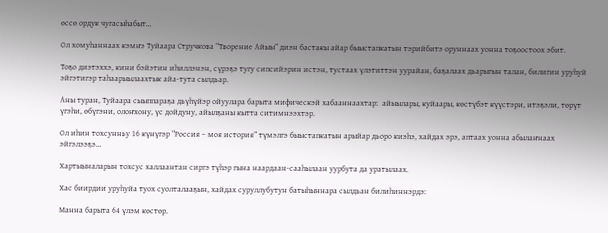өссө ордук чугасыһабыт…

Ол хомуһаннаах кэмҥэ Туйаара Стручкова “Творение Айыы” диэн бастакы айар быыстапкатын тэрийбитэ оруннаах уонна тоҕоостоох эбит.

Тоҕо диэтэххэ, кини бэйэтин иһиллэнэн, сүрэҕэ тугу сипсийэрин истэн, тустаах үлэтиттэн уурайан, баҕалаах дьарыгын талан, билигин уруһуй эйгэтигэр таһаарыылаахтык айа-тута сылдьар.

Аны туран, Туйаара сыыппараҕа дьүһүйэр ойуулара барыта мифическэй хабааннаахтар:  айыылары, куйаары, көстүбэт күүстэри, итэҕэли, төрүт үгэһи, өбүгэни, олоҥхону, үс дойдуну, айылҕаны кытта ситимнээхтэр.

Ол иһин тохсунньу 16 күнүгэр “Россия – моя история” түмэлгэ быыстапкатын арыйар дьоро киэһэ, хайдах эрэ, аптаах уонна абылаҥнаах эйгэлээҕэ…

Хартыыналарын тохсус халлаантан сиргэ түһэр гына наардаан-сааһылаан уурбута да уратылаах.

Хас биирдии уруһуйа туох суолталааҕын, хайдах суруллубутун батыһыннара сылдьан билиһиннэрдэ:

Манна барыта 64 үлэм көстөр.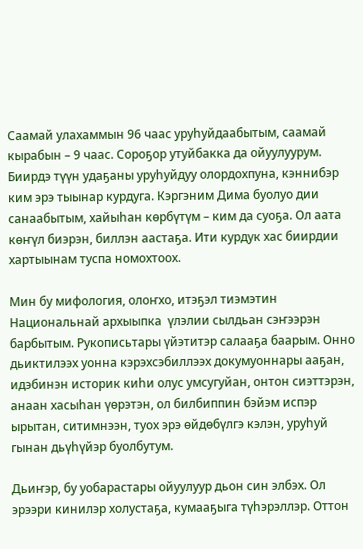Саамай улахаммын 96 чаас уруһуйдаабытым, саамай кырабын – 9 чаас. Сороҕор утуйбакка да ойуулуурум. Биирдэ түүн удаҕаны уруһуйдуу олордохпуна, кэннибэр ким эрэ тыынар курдуга. Кэргэним Дима буолуо дии санаабытым, хайыһан көрбүтүм – ким да суоҕа. Ол аата көҥүл биэрэн, биллэн аастаҕа. Ити курдук хас биирдии хартыынам туспа номохтоох.

Мин бу мифология, олоҥхо, итэҕэл тиэмэтин Национальнай архыыпка  үлэлии сылдьан сэҥээрэн барбытым. Рукописьтары үйэтитэр салааҕа баарым. Онно дьиктилээх уонна кэрэхсэбиллээх докумуоннары ааҕан, идэбинэн историк киһи олус умсугуйан, онтон сиэттэрэн, анаан хасыһан үөрэтэн, ол билбиппин бэйэм испэр ырытан, ситимнээн, туох эрэ өйдөбүлгэ кэлэн, уруһуй гынан дьүһүйэр буолбутум.

Дьиҥэр, бу уобарастары ойуулуур дьон син элбэх. Ол эрээри кинилэр холустаҕа, кумааҕыга түһэрэллэр. Оттон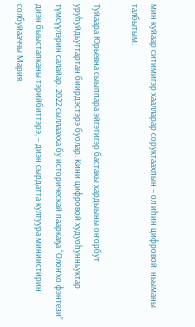мин куйаар ситимигэр хаалларар соруктаахпын – ол иһин цифровой  ньыманы талбытым.

Туйаара Юрьевна сыыппара эйгэтигэр бастакы хардыыны оҥорбут уруһуйдьуттартан биирдэстэрэ буолар. Кини цифровой худуоһунньуктар түмсүүлэрин салайар. 2022 сыллаахха бу историческай пааркаҕа “Олоҥхо фэнтези” диэн быыстапканы тэрийбиттэрэ, – диэн сырдатта култуура миниистирин солбуйааччы Мария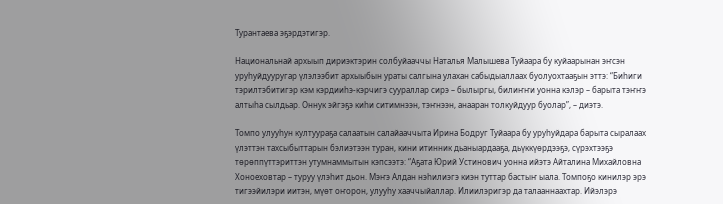Турантаева эҕэрдэтигэр.

Национальнай архыып дириэктэрин солбуйааччы Наталья Малышева Туйаара бу куйаарынан эҥсэн уруһуйдууругар үлэлээбит архыыбын ураты салгына улахан сабыдыаллаах буолуохтааҕын эттэ: “Биһиги тэрилтэбитигэр кэм кэрдииһэ-кэрчигэ суураллар сирэ – былыргы, билиҥҥи уонна кэлэр – барыта тэҥҥэ алтыһа сылдьар. Оннук эйгэҕэ киһи ситимнээн, тэҥнээн, анааран толкуйдуур буолар”, – диэтэ.

Томпо улууһун култуураҕа салаатын салайааччыта Ирина Бодруг Туйаара бу уруһуйдара барыта сыралаах үлэттэн тахсыбыттарын бэлиэтээн туран, кини итинник дьаныардааҕа, дьүккүөрдээҕэ, сүрэхтээҕэ төрөппүттэриттэн утумнаммытын кэпсээтэ: “Аҕата Юрий Устинович уонна ийэтэ Айталина Михайловна Хоноеховтар – туруу үлэһит дьон. Мэҥэ Алдан нэһилиэгэ киэн туттар бастыҥ ыала. Томпоҕо кинилэр эрэ тигээйилэри иитэн, мүөт оҥорон, улууһу хааччыйаллар. Илиилэригэр да талааннаахтар. Ийэлэрэ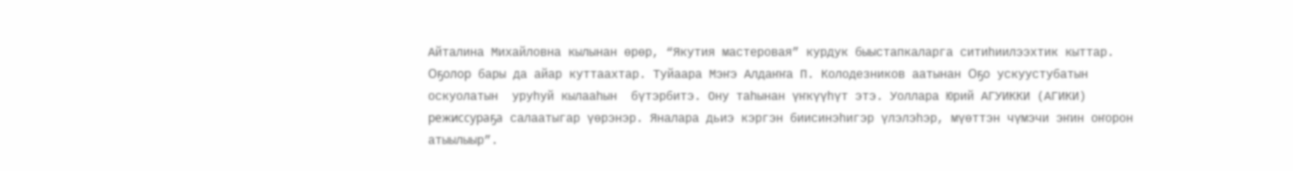Айталина Михайловна кылынан өрөр, “Якутия мастеровая” курдук быыстапкаларга ситиһиилээхтик кыттар. Оҕолор бары да айар куттаахтар. Туйаара Мэҥэ Алдаҥҥа П. Колодезников аатынан Оҕо ускуустубатын оскуолатын  уруһуй кылааһын  бүтэрбитэ. Ону таһынан үҥкүүһүт этэ. Уоллара Юрий АГУИККИ (АГИКИ) режиссураҕа салаатыгар үөрэнэр. Яналара дьиэ кэргэн биисинэһигэр үлэлэһэр, мүөттэн чүмэчи эҥин оҥорон атыылыыр”.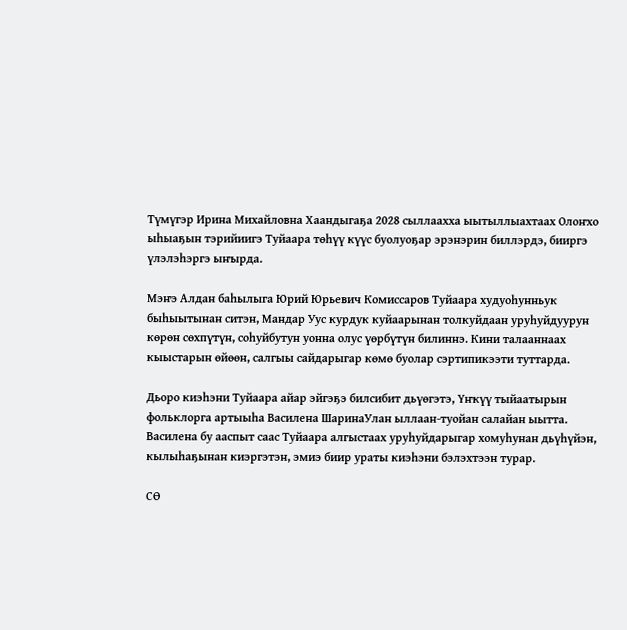Түмүгэр Ирина Михайловна Хаандыгаҕа 2028 сыллаахха ыытыллыахтаах Олоҥхо ыһыаҕын тэрийиигэ Туйаара төһүү күүс буолуоҕар эрэнэрин биллэрдэ, бииргэ үлэлэһэргэ ыҥырда.

Мэҥэ Алдан баһылыга Юрий Юрьевич Комиссаров Туйаара худуоһунньук быһыытынан ситэн, Мандар Уус курдук куйаарынан толкуйдаан уруһуйдуурун көрөн сөхпүтүн, соһуйбутун уонна олус үөрбүтүн билиннэ. Кини талааннаах кыыстарын өйөөн, салгыы сайдарыгар көмө буолар сэртипикээти туттарда.

Дьоро киэһэни Туйаара айар эйгэҕэ билсибит дьүөгэтэ, Үҥкүү тыйаатырын фольклорга артыыһа Василена ШаринаУлан ыллаан-туойан салайан ыытта. Василена бу ааспыт саас Туйаара алгыстаах уруһуйдарыгар хомуһунан дьүһүйэн, кылыһаҕынан киэргэтэн, эмиэ биир ураты киэһэни бэлэхтээн турар.

СӨ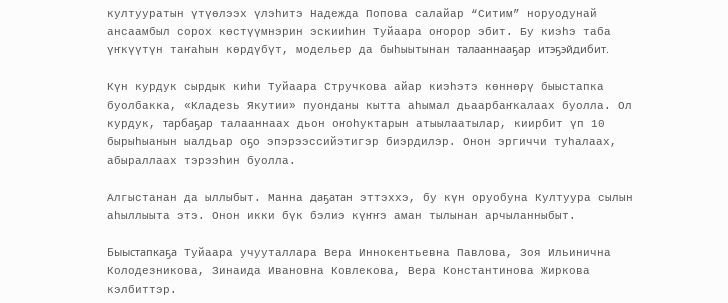култууратын үтүөлээх үлэһитэ Надежда Попова салайар “Ситим” норуодунай ансаамбыл сорох көстүүмнэрин эскииһин Туйаара оҥорор эбит. Бу киэһэ таба үҥкүүтүн таҥаһын көрдүбүт, модельер да быһыытынан талааннааҕар итэҕэйдибит.

Күн курдук сырдык киһи Туйаара Стручкова айар киэһэтэ көннөрү быыстапка буолбакка, «Кладезь Якутии» пуонданы кытта аһымал дьаарбаҥкалаах буолла. Ол курдук, тарбаҕар талааннаах дьон оҥоһуктарын атыылаатылар, киирбит үп 10 бырыһыанын ыалдьар оҕо эпэрээссийэтигэр биэрдилэр. Онон эргиччи туһалаах, абыраллаах тэрээһин буолла.

Алгыстанан да ыллыбыт. Манна даҕатан эттэххэ, бу күн оруобуна Култуура сылын аһыллыыта этэ. Онон икки бүк бэлиэ күҥҥэ аман тылынан арчыланныбыт.

Быыстапкаҕа Туйаара учууталлара Вера Иннокентьевна Павлова, Зоя Ильинична Колодезникова, Зинаида Ивановна Ковлекова, Вера Константинова Жиркова кэлбиттэр.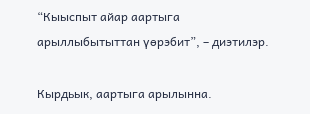“Кыыспыт айар аартыга арыллыбытыттан үөрэбит”, – диэтилэр.

Кырдьык, аартыга арылынна.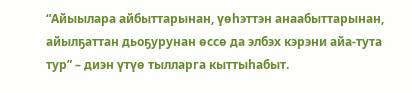“Айыылара айбыттарынан, үөһэттэн анаабыттарынан, айылҕаттан дьоҕурунан өссө да элбэх кэрэни айа-тута тур” – диэн үтүө тылларга кыттыһабыт.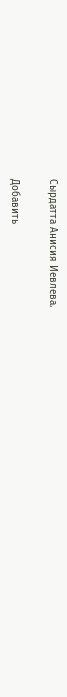Сырдатта Анисия Иевлева.

Добавить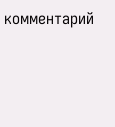комментарий